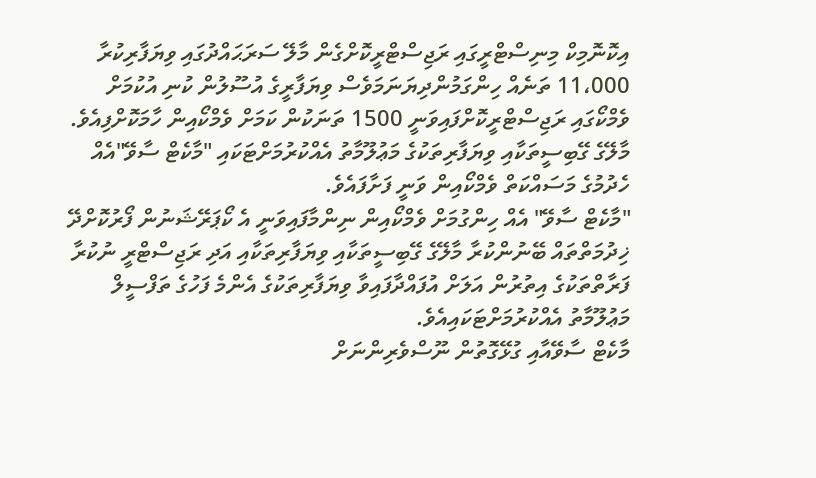އިކޮނޮމިކް މިނިސްޓްރީގައި ރަޖިސްޓްރީކޮށްގެން މާލޭ ސަރަޙައްދުގައި ވިޔަފާރިކުރާ 11،000 ތަނެއް ހިންގަމުންދިޔަނަމަވެސް ވިޔަފާރީގެ އުސޫލުން ކުނި އުކުމަށް ވެމްކޯގައި ރަޖިސްޓްރީކޮށްފައިވަނީ 1500 ތަނަކުން ކަމަށް ވެމްކޯއިން ހާމަކޮށްފިއެވެ.
މާލޭގެ ގޭބިސީތަކާއި ވިޔަފާރިތަކުގެ މަޢުލޫމާތު އެއްކުރުމަށްޓަކައި "މާކެޓް ސާވޭ"އެއް ހެދުމުގެ މަސައްކަތް ވެމްކޯއިން ވަނީ ފަށާފައެވެ.
"މާކެޓް ސާވޭ" އެއް ހިންގުމަށް ވެމްކޯއިން ނިންމާފައިވަނީ އެ ކޯޕަރޭޝަނުން ފޯރުކޮށްދޭ ޚިދުމަތްތައް ބޭނުންކުރާ މާލޭގެ ގޭބިސީތަކާއި ވިޔަފާރިތަކާއި އަދި ރަޖިސްޓްރީ ނުކުރާ ފަރާތްތަކުގެ އިތުރުން އަލަށް އުފައްދާފައިވާ ވިޔަފާރިތަކުގެ އެންމެ ފަހުގެ ތަފްސީލް މަޢުލޫމާތު އެއްކުރުމަށްޓަކައިއެވެ.
މާކެޓް ސާވޭއާއި ގުޅޭގޮތުން ނޫސްވެރިންނަށް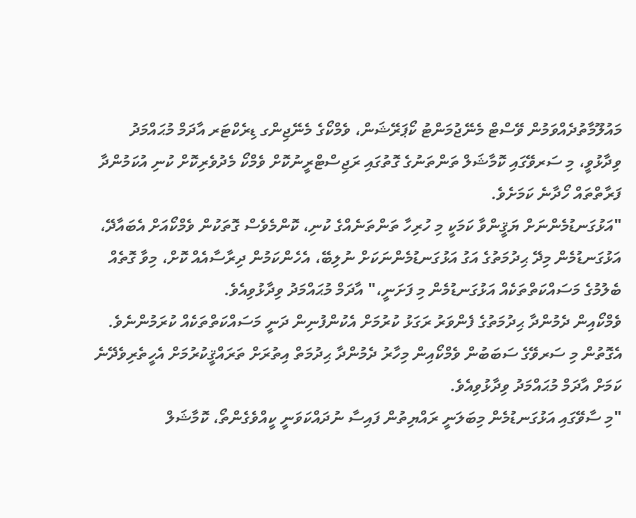މައުލޫމާތުދެއްވަމުން ވޭސްޓް މެނޭޖުމަންޓު ކޯޕަރޭޝަން، ވެމްކޯގެ މެނޭޖިންގ ޑިރެކްޓަރ އާދަމް މުޙައްމަދު ވިދާޅުވީ، މި ސަރވޭގައި ކޮމާޝަލް ތަންތަނުގެ ގޮތުގައި ރަޖިސްޓްރީނުކޮށް ވެމްކޯ މެދުވެރިކޮށް ކުނި އުކަމުންދާ ފަރާތްތައް ހޯދާނެ ކަމަށެވެ.
"އަޅުގަނޑުމެންނަށް ޔަޤީންވާ ކަމަކީ މި ހުރިހާ ތަންތަނެއްގެ ކުނި، ކޮންމެވެސް ގޮތަކުން ވެމްކޯއަށް އެބައާދޭ، އަޅުގަނޑުމެން މިދޭ ޙިދުމަތުގެ އަގު އަޅުގަނޑުމެންނަކަށް ނުލިބޭ، އެހެންކަމުން ދިރާސާއެއް ކޮށް، މިވާ ގޮތެއް ބެލުމުގެ މަސައްކަތްތަކެއް އަޅުގަނޑުމެން މި ފަށަނީ،" އާދަމް މުޙައްމަދު ވިދާޅުވިއެވެ.
ވެމްކޯއިން ދެމުންދާ ޙިދުމަތުގެ ފެންވަރު ރަގަޅު ކުރުމަށް އެކުންފުނިން ދަނީ މަސައްކަތްތަކެއް ކުރަމުންނެވެ. އެގޮތުން މި ސަރވޭގެ ސަބަބުން ވެމްކޯއިން މިހާރު ދެމުންދާ ޙިދުމަތް އިތުރަށް ތަރައްޤީކުރުމަށް އެހީތެރިވެދޭނެ ކަމަށް އާދަމް މުޙައްމަދު ވިދާޅުވިއެވެ.
"މި ސާވޭގައި އަޅުގަނޑުމެން މިބަލަނީ ރައްޔިތުން ފައިސާ ނުދައްކަވަނީ ކީއްވެގެންތޯ، ކޮމާޝަލް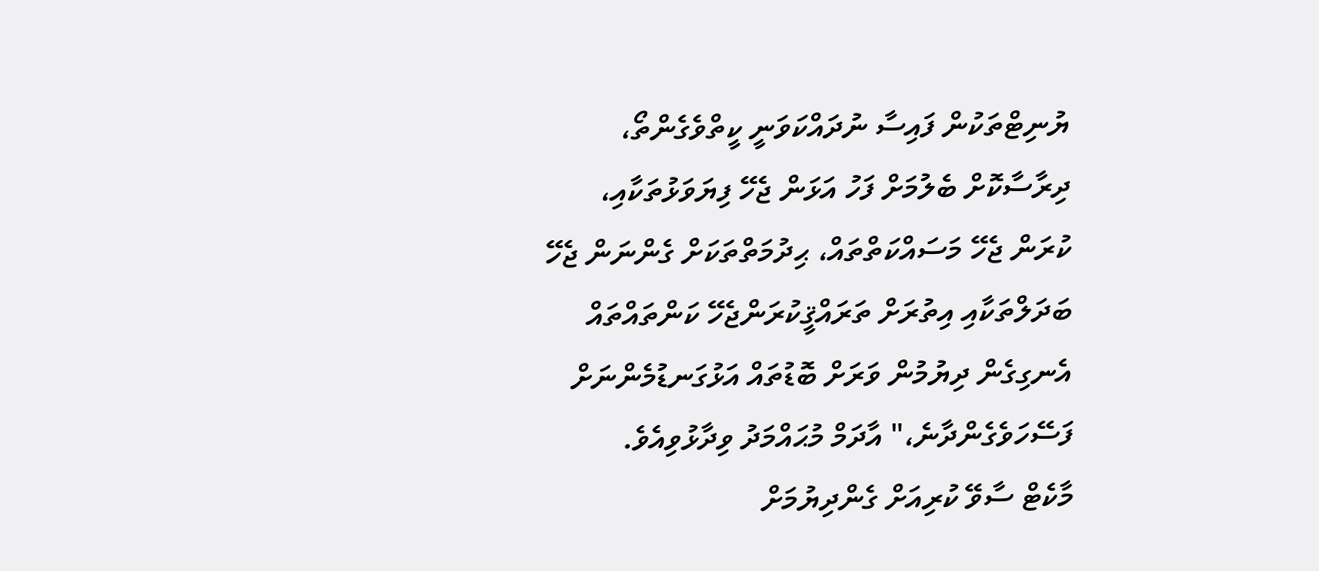ޔުނިޓްތަކުން ފައިސާ ނުދައްކަވަނީ ކީތްވެގެންތޯ، ދިރާސާކޮށް ބެލުމަށް ފަހު އަޅަން ޖެހޭ ފިޔަވަޅުތަކާއި، ކުރަން ޖެހޭ މަސައްކަތްތައް، ޙިދުމަތްތަކަށް ގެންނަން ޖެހޭ ބަދަލްތަކާއި އިތުރަށް ތަރައްޤީކުރަންޖެހޭ ކަންތައްތައް އެނގިގެން ދިޔުމުން ވަރަށް ބޮޑުތައް އަޅުގަނޑުމެންނަށް ފަސޭހަވެގެންދާނެ،" އާދަމް މުޙައްމަދު ވިދާޅުވިއެވެ.
މާކެޓް ސާވޭ ކުރިއަށް ގެންދިޔުމަށް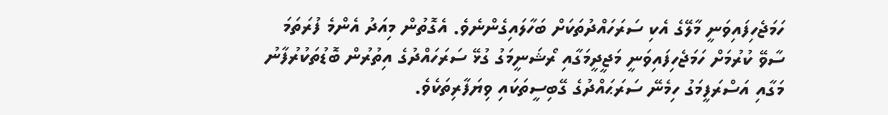ހަމަޖެހިފައިވަނީ މާލޭގެ އެކި ސަރަހައްދުތަކަށް ބަހާލައިގެންނެވެ. އެގޮތުން މިއަދު އެންމެ ފުރަތަމަ ސާވޭ ކުރުމަށް ހަމަޖެހިފައިވަނީ މަޖީދީމަގާއި ރޯޝަނީމަގު ގުޅޭ ސަރަހައްދުގެ އިތުރުން ބޮޑުތަކުރުފާނު މަގާއި އަސްރަފީމަގު ހިމެނޭ ސަރަޙައްދުގެ ގޭބިސީތަކައި ވިޔަފާރިތަކެވެ.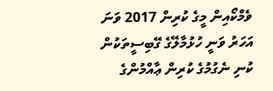ވެމްކޯއިން މީގެ ކުރިން 2017 ވަނަ އަހަރު ވަނީ ހުޅުމާލޭގެ ގޭބިސީތަކުން ކުނި ނެގުމުގެ ކުރިން ޢާއްމުންގެ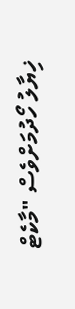ޚިޔާލު ހޯދުމަށްވެސް "މާކެޓް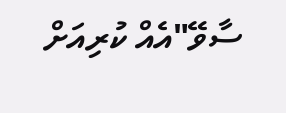ސާވޭ"އެއް ކުރިއަށް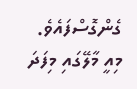ގެންގޮސްފައެވެ. މިއީ މާލޭގައި މިފަދަ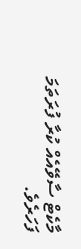މާކެޓް ސާވޭއެއް ކުރާ ފުރަތަމަ ފަހަރެވެ.